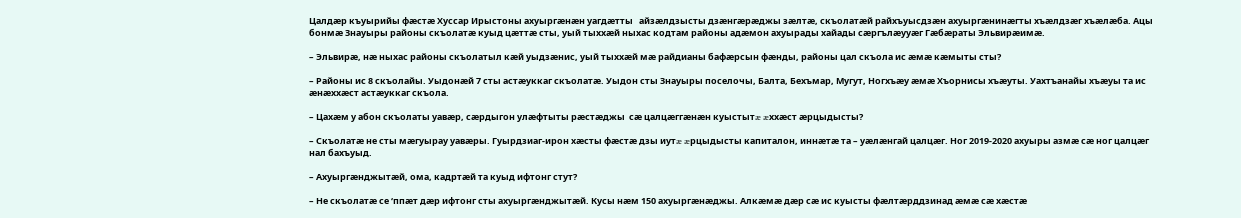Цалдæр къуырийы фæстæ Хуссар Ирыстоны ахуыргæнæн уагдæтты   айзæлдзысты дзæнгæрæджы зæлтæ, скъолатæй райхъуысдзæн ахуыргæнинæгты хъæлдзæг хъæлæба. Ацы бонмæ Знауыры районы скъолатæ куыд цæттæ сты, уый тыххæй ныхас кодтам районы адæмон ахуырады хайады сæргълæууæг Гæбæраты Эльвирæимæ.

– Эльвирæ, нæ ныхас районы скъолатыл кæй уыдзæнис, уый тыххæй мæ райдианы бафæрсын фæнды, районы цал скъола ис æмæ кæмыты сты?

– Районы ис 8 скъолайы. Уыдонæй 7 сты астæуккаг скъолатæ. Уыдон сты Знауыры поселочы, Балта, Бехъмар, Мугут, Ногхъæу æмæ Хъорнисы хъæуты. Уахтъанайы хъæуы та ис æнæххæст астæуккаг скъола.

– Цахæм у абон скъолаты уавæр, сæрдыгон улæфтыты рæстæджы  сæ цалцæггæнæн куыстытæ æххæст æрцыдысты?

– Скъолатæ не сты мæгуырау уавæры. Гуырдзиаг-ирон хæсты фæстæ дзы иутæ æрцыдысты капиталон, иннæтæ та – уæлæнгай цалцæг. Ног 2019-2020 ахуыры азмæ сæ ног цалцæг нал бахъуыд.

– Ахуыргæнджытæй, ома, кадртæй та куыд ифтонг стут?

– Не скъолатæ се ‘ппæт дæр ифтонг сты ахуыргæнджытæй. Кусы нæм 150 ахуыргæнæджы. Алкæмæ дæр сæ ис куысты фæлтæрддзинад æмæ сæ хæстæ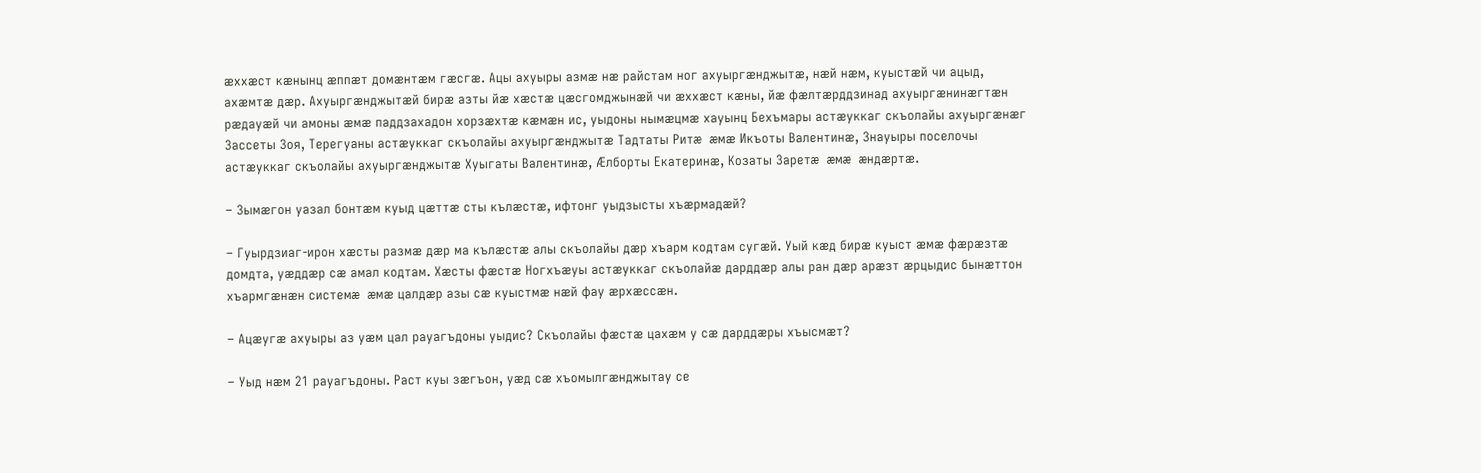æххæст кæнынц æппæт домæнтæм гæсгæ. Ацы ахуыры азмæ нæ райстам ног ахуыргæнджытæ, нæй нæм, куыстæй чи ацыд, ахæмтæ дæр. Ахуыргæнджытæй бирæ азты йæ хæстæ цæсгомджынæй чи æххæст кæны, йæ фæлтæрддзинад ахуыргæнинæгтæн рæдауæй чи амоны æмæ паддзахадон хорзæхтæ кæмæн ис, уыдоны нымæцмæ хауынц Бехъмары астæуккаг скъолайы ахуыргæнæг Зассеты Зоя, Терегуаны астæуккаг скъолайы ахуыргæнджытæ Тадтаты Ритæ æмæ Икъоты Валентинæ, Знауыры поселочы астæуккаг скъолайы ахуыргæнджытæ Хуыгаты Валентинæ, Æлборты Екатеринæ, Козаты Заретæ æмæ æндæртæ.

– Зымæгон уазал бонтæм куыд цæттæ сты кълæстæ, ифтонг уыдзысты хъæрмадæй?

– Гуырдзиаг-ирон хæсты размæ дæр ма кълæстæ алы скъолайы дæр хъарм кодтам сугæй. Уый кæд бирæ куыст æмæ фæрæзтæ домдта, уæддæр сæ амал кодтам. Хæсты фæстæ Ногхъæуы астæуккаг скъолайæ дарддæр алы ран дæр арæзт æрцыдис бынæттон хъармгæнæн системæ æмæ цалдæр азы сæ куыстмæ нæй фау æрхæссæн.

– Ацæугæ ахуыры аз уæм цал рауагъдоны уыдис? Скъолайы фæстæ цахæм у сæ дарддæры хъысмæт?

– Уыд нæм 21 рауагъдоны. Раст куы зæгъон, уæд сæ хъомылгæнджытау се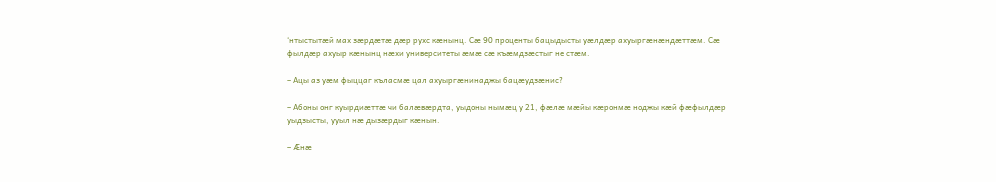‘нтыстытæй мах зæрдæтæ дæр рухс кæнынц. Сæ 90 проценты бацыдысты уæлдæр ахуыргæнæндæттæм. Сæ фылдæр ахуыр кæнынц нæхи университеты æмæ сæ къæмдзæстыг не стæм.

– Ацы аз уæм фыццаг къласмæ цал ахуыргæнинаджы бацæудзæнис?

– Абоны онг куырдиæттæ чи балæвæрдта, уыдоны нымæц у 21, фæлæ мæйы кæронмæ ноджы кæй фæфылдæр уыдзысты, ууыл нæ дызæрдыг кæнын.

– Æнæ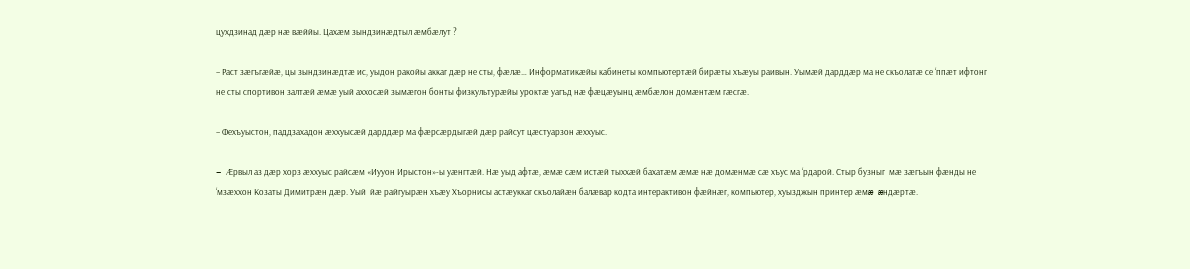цухдзинад дæр нæ вæййы. Цахæм зындзинæдтыл æмбæлут ?

– Раст зæгъгæйæ, цы зындзинæдтæ ис, уыдон ракойы аккаг дæр не сты, фæлæ… Информатикæйы кабинеты компьютертæй бирæты хъæуы раивын. Уымæй дарддæр ма не скъолатæ се ‘ппæт ифтонг не сты спортивон залтæй æмæ уый аххосæй зымæгон бонты физкультурæйы уроктæ уагъд нæ фæцæуынц æмбæлон домæнтæм гæсгæ.

– Фехъуыстон, паддзахадон æххуысæй дарддæр ма фæрсæрдыгæй дæр райсут цæстуарзон æххуыс.

– Æрвыл аз дæр хорз æххуыс райсæм «Иууон Ирыстон»-ы уæнгтæй. Нæ уыд афтæ, æмæ сæм истæй тыххæй бахатæм æмæ нæ домæнмæ сæ хъус ма ‘рдарой. Стыр бузныг  мæ зæгъын фæнды не ‘мзæххон Козаты Димитрæн дæр. Уый  йæ райгуырæн хъæу Хъорнисы астæуккаг скъолайæн балæвар кодта интерактивон фæйнæг, компьютер, хуызджын принтер æмæ æндæртæ.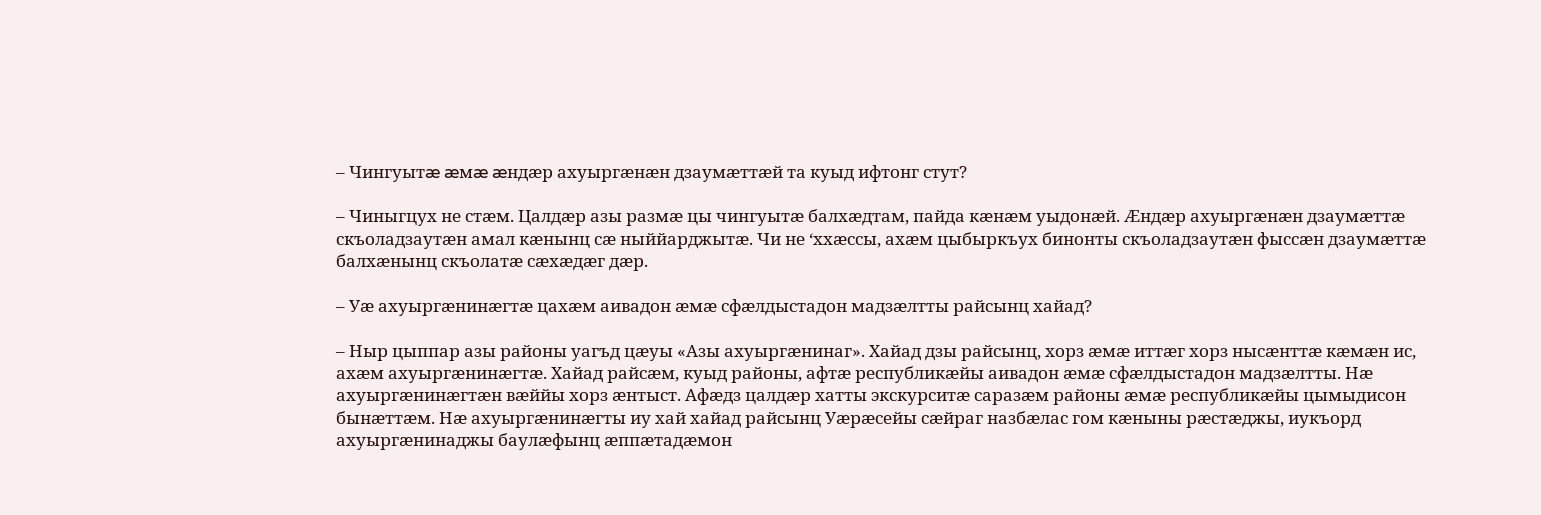– Чингуытæ æмæ æндæр ахуыргæнæн дзаумæттæй та куыд ифтонг стут?

– Чиныгцух не стæм. Цалдæр азы размæ цы чингуытæ балхæдтам, пайда кæнæм уыдонæй. Æндæр ахуыргæнæн дзаумæттæ скъоладзаутæн амал кæнынц сæ ныййарджытæ. Чи не ‘ххæссы, ахæм цыбыркъух бинонты скъоладзаутæн фыссæн дзаумæттæ балхæнынц скъолатæ сæхæдæг дæр.

– Уæ ахуыргæнинæгтæ цахæм аивадон æмæ сфæлдыстадон мадзæлтты райсынц хайад?

– Ныр цыппар азы районы уагъд цæуы «Азы ахуыргæнинаг». Хайад дзы райсынц, хорз æмæ иттæг хорз нысæнттæ кæмæн ис, ахæм ахуыргæнинæгтæ. Хайад райсæм, куыд районы, афтæ республикæйы аивадон æмæ сфæлдыстадон мадзæлтты. Нæ ахуыргæнинæгтæн вæййы хорз æнтыст. Афæдз цалдæр хатты экскурситæ саразæм районы æмæ республикæйы цымыдисон бынæттæм. Нæ ахуыргæнинæгты иу хай хайад райсынц Уæрæсейы сæйраг назбæлас гом кæныны рæстæджы, иукъорд ахуыргæнинаджы баулæфынц æппæтадæмон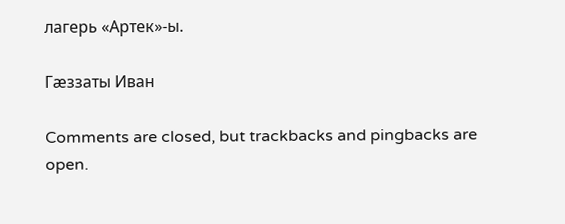лагерь «Артек»-ы.

Гæззаты Иван

Comments are closed, but trackbacks and pingbacks are open.